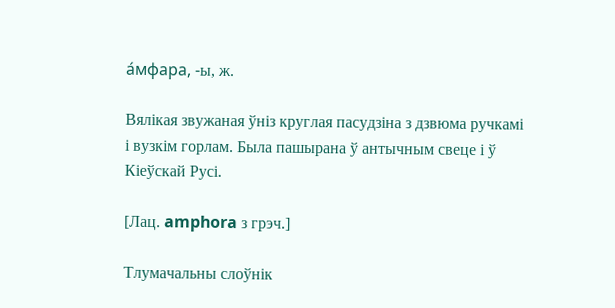а́мфара, ‑ы, ж.

Вялікая звужаная ўніз круглая пасудзіна з дзвюма ручкамі і вузкім горлам. Была пашырана ў антычным свеце і ў Кіеўскай Русі.

[Лац. amphora з грэч.]

Тлумачальны слоўнік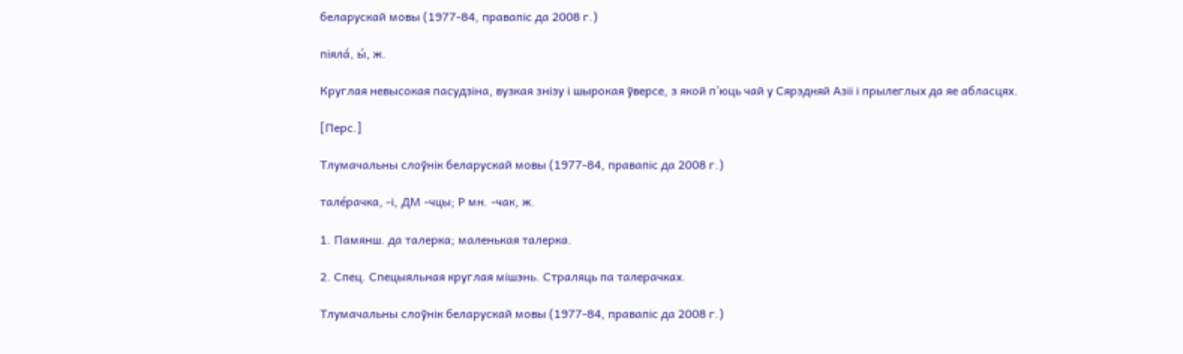беларускай мовы (1977-84, правапіс да 2008 г.)

піяла́, ы́, ж.

Круглая невысокая пасудзіна, вузкая знізу і шырокая ўверсе, з якой п’юць чай у Сярэдняй Азіі і прылеглых да яе абласцях.

[Перс.]

Тлумачальны слоўнік беларускай мовы (1977-84, правапіс да 2008 г.)

тале́рачка, ‑і, ДМ ‑чцы; Р мн. ‑чак, ж.

1. Памянш. да талерка; маленькая талерка.

2. Спец. Спецыяльная круглая мішэнь. Страляць па талерачках.

Тлумачальны слоўнік беларускай мовы (1977-84, правапіс да 2008 г.)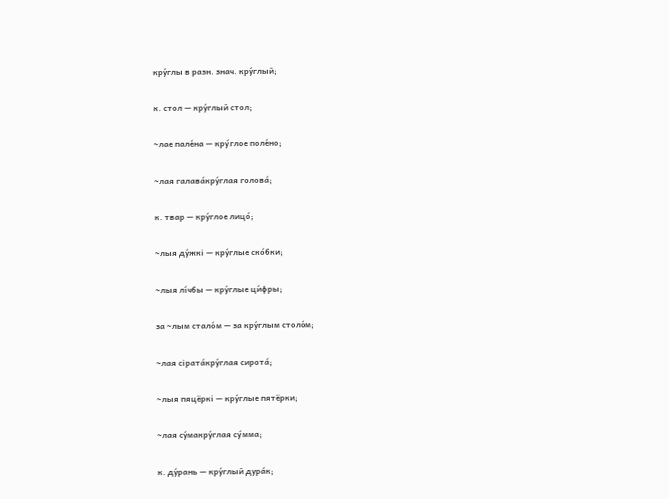кру́глы в разн. знач. кру́глый;

к. стол — кру́глый стол;

~лае пале́на — кру́глое поле́но;

~лая галава́кру́глая голова́;

к. твар — кру́глое лицо́;

~лыя ду́жкі — кру́глые ско́бки;

~лыя лі́чбы — кру́глые ци́фры;

за ~лым стало́м — за кру́глым столо́м;

~лая сірата́кру́глая сирота́;

~лыя пяцёркі — кру́глые пятёрки;

~лая су́макру́глая су́мма;

к. ду́рань — кру́глый дура́к;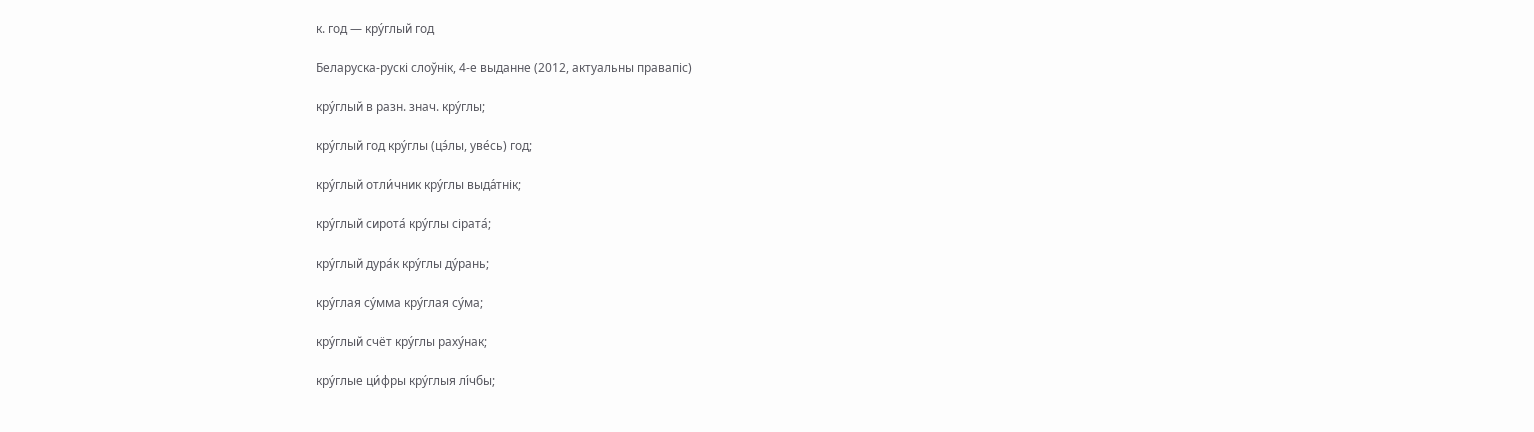к. год — кру́глый год

Беларуска-рускі слоўнік, 4-е выданне (2012, актуальны правапіс)

кру́глый в разн. знач. кру́глы;

кру́глый год кру́глы (цэ́лы, уве́сь) год;

кру́глый отли́чник кру́глы выда́тнік;

кру́глый сирота́ кру́глы сірата́;

кру́глый дура́к кру́глы ду́рань;

кру́глая су́мма кру́глая су́ма;

кру́глый счёт кру́глы раху́нак;

кру́глые ци́фры кру́глыя лі́чбы;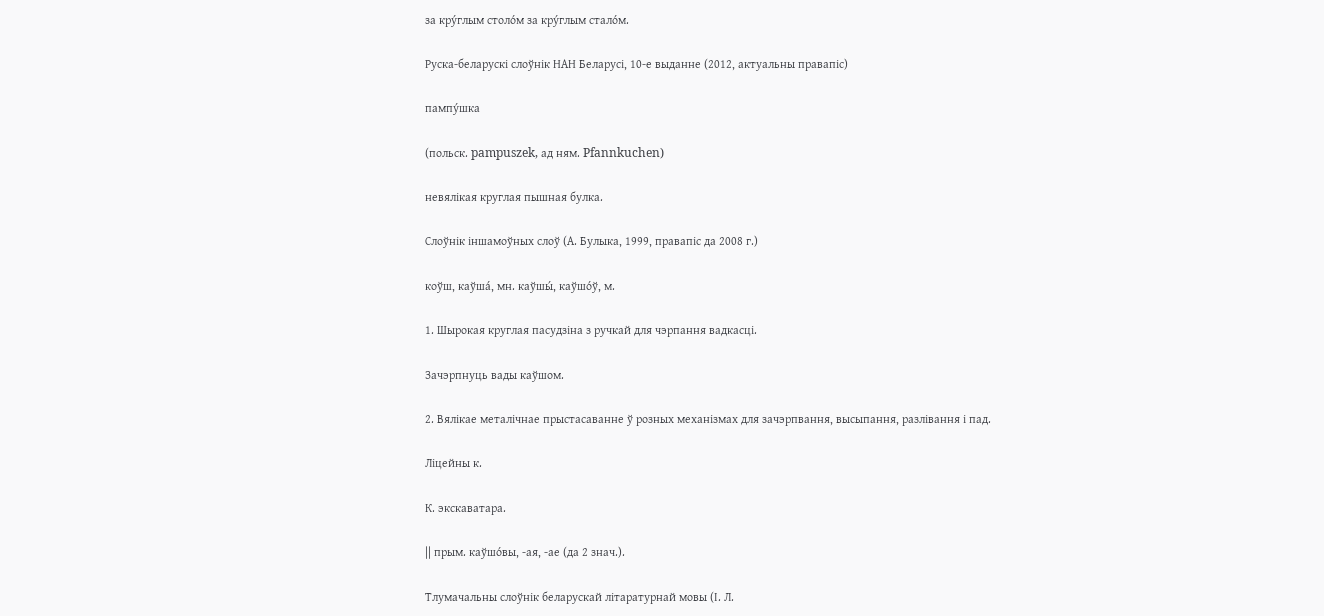за кру́глым столо́м за кру́глым стало́м.

Руска-беларускі слоўнік НАН Беларусі, 10-е выданне (2012, актуальны правапіс)

пампу́шка

(польск. pampuszek, ад ням. Pfannkuchen)

невялікая круглая пышная булка.

Слоўнік іншамоўных слоў (А. Булыка, 1999, правапіс да 2008 г.)

коўш, каўша́, мн. каўшы́, каўшо́ў, м.

1. Шырокая круглая пасудзіна з ручкай для чэрпання вадкасці.

Зачэрпнуць вады каўшом.

2. Вялікае металічнае прыстасаванне ў розных механізмах для зачэрпвання, высыпання, разлівання і пад.

Ліцейны к.

К. экскаватара.

|| прым. каўшо́вы, -ая, -ае (да 2 знач.).

Тлумачальны слоўнік беларускай літаратурнай мовы (І. Л.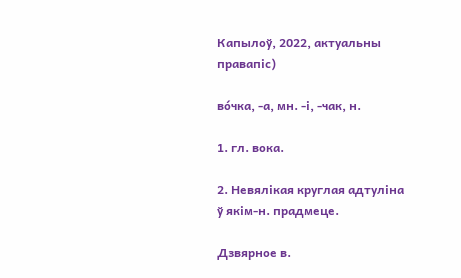Капылоў, 2022, актуальны правапіс)

во́чка, -а, мн. -і, -чак, н.

1. гл. вока.

2. Невялікая круглая адтуліна ў якім-н. прадмеце.

Дзвярное в.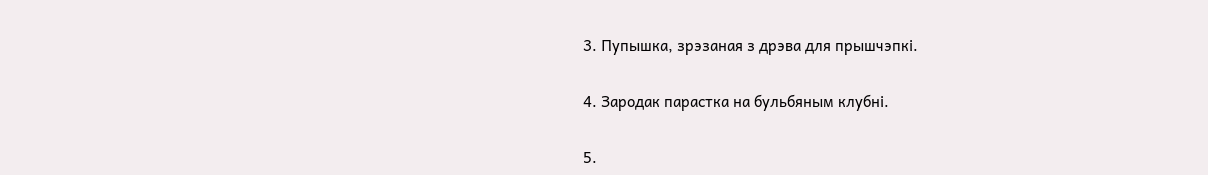3. Пупышка, зрэзаная з дрэва для прышчэпкі.

4. Зародак парастка на бульбяным клубні.

5.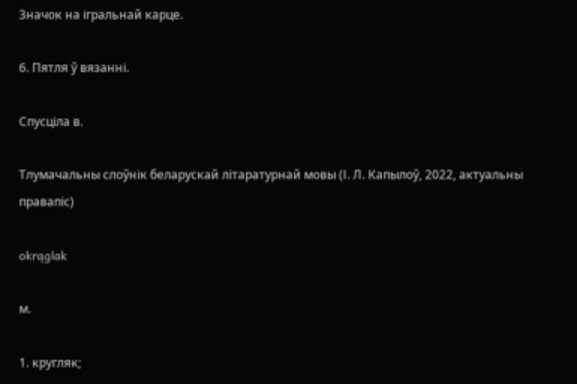Значок на ігральнай карце.

6. Пятля ў вязанні.

Спусціла в.

Тлумачальны слоўнік беларускай літаратурнай мовы (І. Л. Капылоў, 2022, актуальны правапіс)

okrąglak

м.

1. кругляк;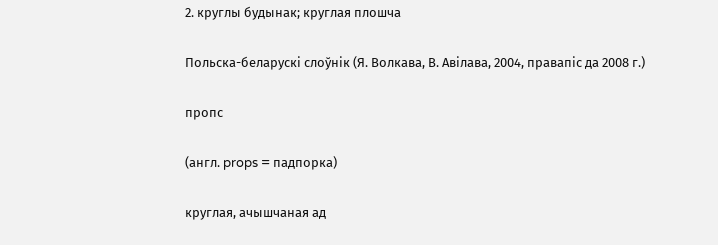2. круглы будынак; круглая плошча

Польска-беларускі слоўнік (Я. Волкава, В. Авілава, 2004, правапіс да 2008 г.)

пропс

(англ. props = падпорка)

круглая, ачышчаная ад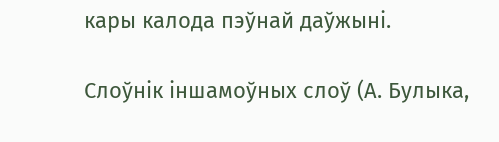кары калода пэўнай даўжыні.

Слоўнік іншамоўных слоў (А. Булыка,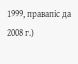1999, правапіс да 2008 г.)